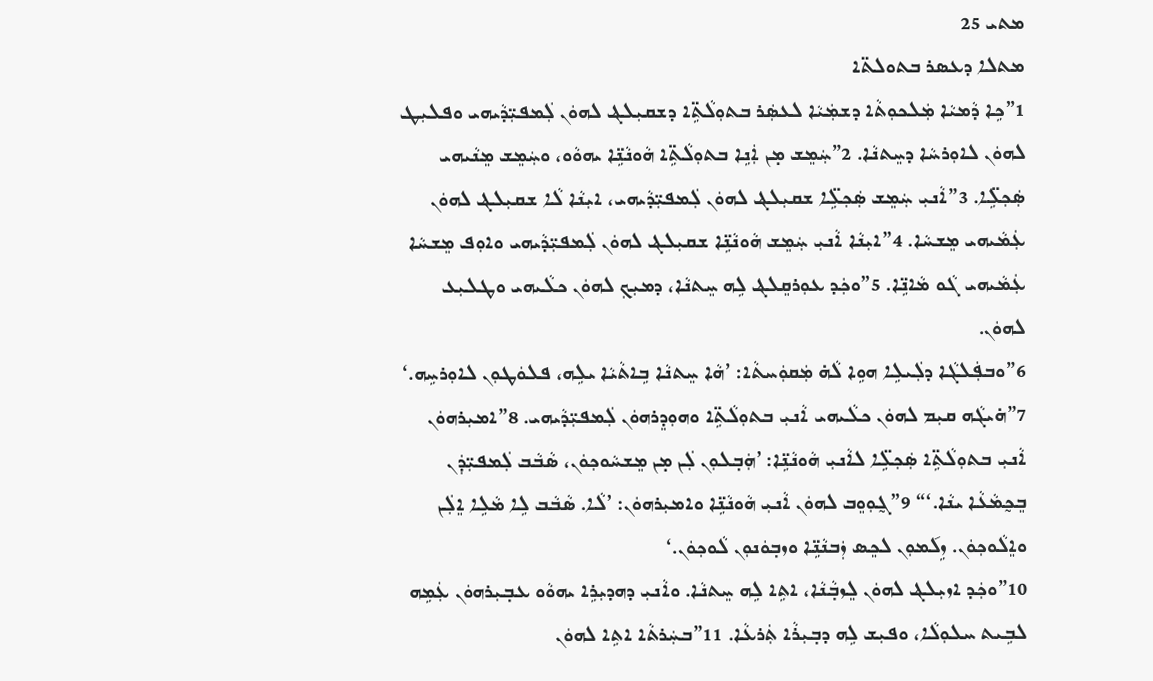ܡܬ‌ܝ 25
ܡܬܠܐ ܕܥܣܪ ܒܬܘܠܬ̈‌ܐ
1”ܟܹܐ ܕܵܡܝܵܐ ܡܲܠܟܘܼܬܵ‌ܐ ܕܫܡܲܝܵܐ ܠܥܣܲܪ ܒܬܘܼܠܵܬܹ̈‌ܐ ܕܫܩܝܼܠܔ ܠܗܘܿܢ ܠܲܡܦܝܼ̈ܕܵܝܗ‌ܝ ܘܦܠܝܼܛ ܠܗܘܿܢ ܠܐܘܼܪܚܵܐ ܕܚܸܬܢܵܐ. 2”ܚܲܡܸܫ ܡ̣ܢ ܐܲܢܹܐ ܒܬܘܼܠܵܬܹ̈‌ܐ ܗܵܘܢܵܢܹ̈ܐ ܝܗܘܵܘ، ܘܚܲܡܸܫ ܡܸܢܵܝܗ‌ܝ ܣܲܟ݂ܠܹ̈ܐ. 3”ܐܵܢܝܼ ܚܲܡܸܫ ܣܲܟ݂ܠܹ̈ܐ ܫܩܝܼܠܔ ܠܗܘܿܢ ܠܲܡܦܝܼ̈ܕܵܝܗ‌ܝ، ܐܝܼܢܵܐ ܠܵܐ ܫܩܝܼܠܔ ܠܗܘܿܢ ܥܲܡܵܝܗ‌ܝ ܡܸܫܚܵܐ. 4”ܐܝܼܢܵܐ ܐܵܢܝܼ ܚܲܡܸܫ ܗܵܘܢܵܢܹ̈ܐ ܫܩܝܼܠܔ ܠܗܘܿܢ ܠܲܡܦܝܼ̈ܕܵܝܗ‌ܝ ܘܐܘܼܦ ܡܸܫܚܵܐ ܥܲܡܵܝܗ‌ܝ ܓܵܘ ܡܵܐܢܹ̈ܐ. 5”ܘܟܲܕ ܥܘܼܪܩܸܠܔ ܠܹܗ ܚܸܬܢܵܐ، ܕܡܝܼܟ݂ ܠܗܘܿܢ ܟܠܵܝܗ‌ܝ ܘܛܠܝܼܥ ܠܗܘܿܢ.
6”ܘܒܦܲܠܓܵܐ ܕܠܲܝܠܹܐ ܗܘܹܐ ܠܵܗ̇ ܡܲܩܘܲܚܬܵ‌ܐ: ’ܗܵܐ ܚܸܬܢܵܐ ܒܹܐܬܵܝܵܐ ܝܠܹܗ، ܦܠܘܿܛܘܼܢ ܠܐܘܼܪܚܹܗ.‘ 7”ܗ̇ܝܓܵܗ ܩܝܼܡ ܠܗܘܿܢ ܟܠܵܝܗ‌ܝ ܐܵܢܝܼ ܒܬܘܼܠܵܬܹ̈‌ܐ ܘܗܘܼܕܸܪܗܘܿܢ ܠܲܡܦܝܼ̈ܕܵܝܗ‌ܝ. 8”ܐܡܝܼܪܗܘܿܢ ܐܵܢܝܼ ܒܬܘܼܠܵܬܹ̈‌ܐ ܣܲܟ݂ܠܹ̈ܐ ܠܐܵܢܝܼ ܗܵܘܢܵܢܹ̈ܐ: ’ܗܲܒ݂ܠܘܼܢ ܠܲܢ ܡ̣ܢ ܡܸܫܚܵܘܟ݂ܘܿܢ، ܣܵܒܵܒ ܠܲܡܦܝܼ̈ܕܲܢ ܒܸܟ̰ܡܵܥܵܐ ܝܢܵܐ.‘“ 9”ܓ̰ܘܼܘܸܒ ܠܗܘܿܢ ܐܵܢܝܼ ܗܵܘܢܵܢܹ̈ܐ ܘܐܡܝܼܪܗܘܿܢ: ’ܠܵܐ. ܣܵܒܵܒ ܠܹܐ ܡܵܠܹܐ ܐܸܠܲܢ ܘܐܸܠܵܘܟ݂ܘܿܢ. ܙܹܠ݇ܡܘܼܢ ܠܟܸܣ ܙܲܒܢܵܢܹ̈ܐ ܘܙܒ݂ܘܿܢܘܼܢ ܠܵܘܟ݂ܘܿܢ.‘
10”ܘܟܲܕ ܐܙܝܼܠܔ ܠܗܘܿܢ ܠܸܙܒ݂ܵܢܵܐ، ܐܬܹ‌ܐ ܠܹܗ ܚܸܬܢܵܐ. ܘܐܵܢܝܼ ܕܗܕܝܼܪܹܐ ܝܗܘܵܘ ܥܒ݂ܝܼܪܗܘܿܢ ܥܲܡܹܗ ܠܒܹܝܬ ܚܠܘܼܠܵܐ، ܘܦܝܼܫ ܠܹܗ ܕܒ݂ܝܼܪܵܐ ܬܲܪܥܵܐ. 11”ܒܚܲܪܬܵ‌ܐ ܐܬܹ‌ܐ ܠܗܘܿܢ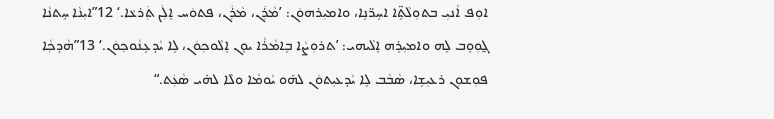ܐܘܼܦ ܐܵܢܝܼ ܒܬܘܼܠܵܬܹ̈‌ܐ ܐܚܹܪ̈ܢܹܐ، ܘܐܡܝܼܪܗܘܿܢ: ’ܡܵܪܲܢ، ܡܵܪܲܢ، ܦܬܘܿܚ ܐܸܠܲܢ ܬܲܪܥܵܐ.‘ 12”ܐܝܼܢܵܐ ܚܸܬܢܵܐ ܓ̰ܘܼܘܸܒ ܠܹܗ ܘܐܡܝܼܪܹܗ ܐܸܠܵܝܗ‌ܝ: ’ܬܪܘܼܨܵܐ ܒܹܐܡܵܪܵܐ ܝܘܸܢ ܐܸܠܵܘܟ݂ܘܿܢ، ܠܹܐ ܝܵܕܥܹܢܵܘܟ݂ܘܿܢ.‘ 13”ܗܵܕܟ݂ܵܐ ܦܘܼܫܘܼܢ ܪܥܝܼܫܹܐ، ܣܵܒܵܒ ܠܹܐ ܝܵܕܥܝܼܬܘܿܢ ܠܗ̇ܘ ܝܵܘܡܵܐ ܘܠܵܐ ܠܗ̇ܝ ܣܵܥܲܬ.“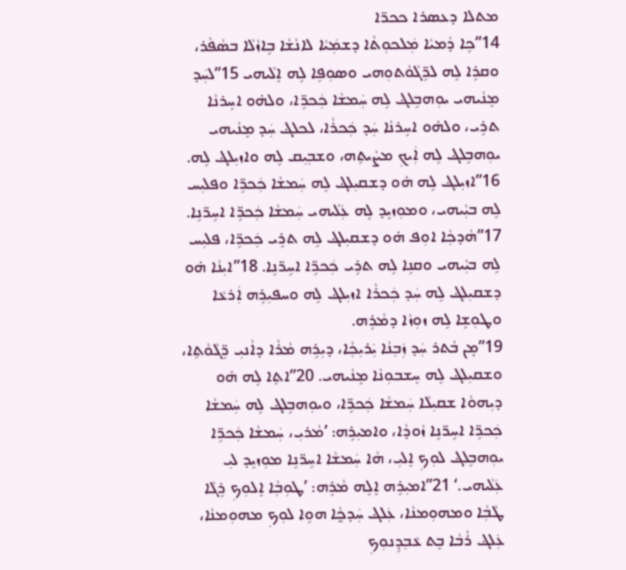ܡܬܠܐ ܕܥܣܪܐ ܟܟܪ̈ܐ
14”ܟܹܐ ܕܵܡܝܵܐ ܡܲܠܟܘܼܬܵ‌ܐ ܕܫܡܲܝܵܐ ܠܐܢܵܫܵܐ ܒܹܐܙܵܠܵܐ ܒܣܵܦܵܪ، ܘܩܪܹܐ ܠܹܗ ܠܪܹ̈ܓܵܘܵܬܘܼܗ‌ܝ ܘܣܘܼܦܹܐ ܠܹܗ ܐܸܠܵܝܗ‌ܝ 15”ܠܚܲܕ ܡܸܢܵܝܗ‌ܝ ܝܘܼܗܒܹܠܔ ܠܹܗ ܚܲܡܫܵܐ ܟܲܟܪܹ̈ܐ، ܘܠܗ̇ܘ ܐܚܹܪܢܵܐ ܬܪܹܝ، ܘܠܗ̇ܘ ܐܚܹܪܢܵܐ ܚܲܕ ܟܲܟܪܵܐ، ܠܟܠܔ ܚܲܕ ܡܸܢܵܝܗ‌ܝ ܝܘܼܗܒܹܠܔ ܠܹܗ ܐܲܝܟ݂ ܡܨܵܝܬܹܗ، ܘܫܒ݂ܝܼܩ ܠܹܗ ܘܐܙܝܼܠܔ ܠܹܗ. 16”ܐܙܝܼܠܔ ܠܹܗ ܗ̇ܘ ܕܫܩܝܼܠܔ ܠܹܗ ܚܲܡܫܵܐ ܟܲܟܪܹ̈ܐ ܘܦܠܝܼܚ ܠܹܗ ܒܝܼܵܝܗ‌ܝ، ܘܡܘܼܙܝܸܕ ܠܹܗ ܥܲܠܵܝܗ‌ܝ ܚܲܡܫܵܐ ܟܲܟܪܹ̈ܐ ܐܚܹܪ̈ܢܹܐ. 17”ܗܵܕܟ݂ܵܐ ܐܘܼܦ ܗ̇ܘ ܕܫܩܝܼܠܔ ܠܹܗ ܬܪܹܝ ܟܲܟܪܹ̈ܐ، ܦܠܝܼܚ ܠܹܗ ܒܝܼܵܝܗ‌ܝ ܘܩܢܹܐ ܠܹܗ ܬܪܹܝ ܟܲܟܪܹ̈ܐ ܐܚܹܪ̈ܢܹܐ. 18”ܐܝܼܢܵܐ ܗ̇ܘ ܕܫܩܝܼܠܔ ܠܹܗ ܚܲܕ ܟܲܟܪܵܐ ܐܙܝܼܠܔ ܠܹܗ ܘܚܦܝܼܪܹܗ ܐܲܪܥܵܐ ܘܛܘܼܫܹܐ ܠܹܗ ܙܘܼܙܵܐ ܕܡܵܪܹܗ.
19”ܡ̣ܢ ܒܵܬܪ ܚܲܕ ܙܲܒ݂ܢܵܐ ܝܲܪܝܼܟ݂ܵܐ، ܕܝܼܪܹܗ ܡܵܪܵܐ ܕܐܵܢܝܼ ܪܹ̈ܓܵܘܵܬܹ‌ܐ، ܘܫܩܝܼܠܔ ܠܹܗ ܚܸܫܒܘܼܢܵܐ ܡܸܢܵܝܗ‌ܝ. 20”ܐܬܹ‌ܐ ܠܹܗ ܗ̇ܘ ܕܝܼܗܘܵܐ ܫܩܝܼܠܵܐ ܚܲܡܫܵܐ ܟܲܟܪܹ̈ܐ، ܘܝܘܼܗܒܹܠܔ ܠܹܗ ܚܲܡܫܵܐ ܟܲܟܪܹ̈ܐ ܐܚܹܪ̈ܢܹܐ ܙܵܘܕܵܐ، ܘܐܡܝܼܪܹܗ: ’ܡܵܪܝܼ، ܚܲܡܫܵܐ ܟܲܟܪܹ̈ܐ ܝܘܼܗܒܹܠܔ ܠܘܼܟ݂ ܐܸܠܝܼ، ܗܵܐ ܚܲܡܫܵܐ ܐܚܹܪ̈ܢܹܐ ܡܘܼܙܝܸܕ ܠܝܼ ܥܲܠܵܝܗ‌ܝ.‘ 21”ܐܡܝܼܪܹܗ ܐܸܠܹܗ ܡܵܪܹܗ: ’ܛܘܼܒ݂ܵܐ ܐܸܠܘܼܟ݂ ܪܹܓܵܐ ܛܵܒ݂ܵܐ ܘܡܗܘܼܡܢܵܐ، ܥܲܠܔ ܚܲܕܟ̰ܵܐ ܗܘܹܐ ܠܘܼܟ݂ ܡܗܘܼܡܢܵܐ، ܥܲܠܔ ܪܵܒܵܐ ܒܸܬ ܥܵܒ݂ܕܹܢܘܼܟ݂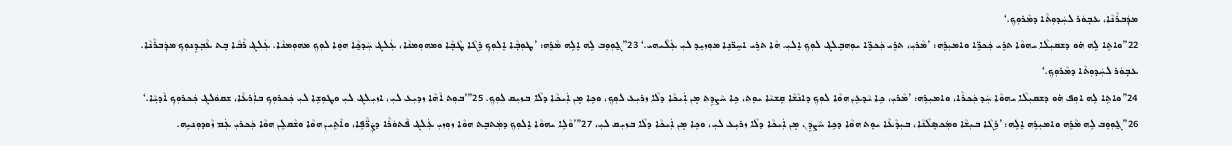ܡܕܲܒܪܵܢܵܐ، ܥܒ݂ܘܿܪ ܠܚܲܕܘܼܬܵ‌ܐ ܕܡܵܪܘܼܟ݂.‘
22”ܘܐܬܹ‌ܐ ܠܹܗ ܗ̇ܘ ܕܫܩܝܼܠܵܐ ܝܗܘܵܐ ܬܪܹܝ ܟܲܟܪܹ̈ܐ ܘܐܡܝܼܪܹܗ: ’ܡܵܪܝܼ، ܬܪܹܝ ܟܲܟܪܹ̈ܐ ܝܘܼܗܒܹܠܔ ܠܘܼܟ݂ ܐܸܠܝܼ. ܗܵܐ ܬܪܹܝ ܐܚܹܪ̈ܢܹܐ ܡܘܼܙܝܸܕ ܠܝܼ ܥܲܠܵܝܗ‌ܝ.‘ 23”ܓ̰ܘܼܘܸܒ ܠܹܗ ܐܸܠܹܗ ܡܵܪܹܗ: ’ܛܘܼܒ݂ܵܐ ܐܸܠܘܼܟ݂ ܪܹܓܵܐ ܛܵܒ݂ܵܐ ܘܡܗܘܼܡܢܵܐ، ܥܲܠܔ ܚܲܕܟ̰ܵܐ ܗܘܹܐ ܠܘܼܟ݂ ܡܗܘܼܡܢܵܐ. ܥܲܠܔ ܪܵܒܵܐ ܒܸܬ ܥܵܒ݂ܕܹܢܘܼܟ݂ ܡܕܲܒܪܵܢܵܐ. ܥܒ݂ܘܿܪ ܠܚܲܕܘܼܬܵ‌ܐ ܕܡܵܪܘܼܟ݂.‘
24”ܘܐܬܹ‌ܐ ܠܹܗ ܐܘܼܦ ܗ̇ܘ ܕܫܩܝܼܠܵܐ ܝܗܘܵܐ ܚܲܕ ܟܲܟܪܵܐ، ܘܐܡܝܼܪܹܗ: ’ܡܵܪܝܼ، ܟܹܐ ܝܵܕܥܹܢ ܗܘܵܐ ܠܘܼܟ݂ ܕܐܢܵܫܵܐ ܩܸܫܝܵܐ ܝܘܸܬ، ܟܹܐ ܚܵܨܕܹܬ ܡ̣ܢ ܐܲܝܟܵܐ ܕܠܵܐ ܙܪܝܼܥ ܠܘܼܟ݂، ܘܟܹܐ ܡ̣ܢ ܐܲܝܟܵܐ ܕܠܵܐ ܒܙܝܼܩ ܠܘܼܟ݂. 25”’ܒܘܼܬ ܐܵܗܵܐ ܙܕܝܼܥ ܠܝܼ، ܐܙܝܼܠܔ ܠܝܼ ܘܛܘܼܫܹܐ ܠܝܼ ܟܲܟܪܘܼܟ݂ ܒܐܲܪܥܵܐ، ܫܩܘܿܠܔ ܟܲܟܪܘܼܟ݂ ܐܵܕܝܼܵܐ.‘ 26”ܓ̰ܘܼܘܸܒ ܠܹܗ ܡܵܪܹܗ ܘܐܡܝܼܪܹܗ ܐܸܠܹܗ: ’ܪܹܓܵܐ ܒܝܼܫܵܐ ܘܡܲܟܣܸܠܵܢܵܐ، ܒܝܼܕܵܥܵܐ ܝܘܸܬ ܗܘܵܐ ܕܟܹܐ ܚܵܨܕܹܢ ܡ̣ܢ ܐܲܝܟܵܐ ܕܠܵܐ ܙܪܝܼܥ ܠܝܼ، ܘܟܹܐ ܡ̣ܢ ܐܲܝܟܵܐ ܕܠܵܐ ܒܙܝܼܩ ܠܝܼ، 27”’ܘܵܠܹܐ ܝܗܘܵܐ ܐܸܠܘܼܟ݂ ܕܡܲܬܒܸܬ ܗܘܵܐ ܙܘܼܙܝܼ ܥܲܠܔ ܦܵܬܘܿܪܵܐ ܕܨܲܪ̈ܵܦܹܐ، ܘܐܵܬܹܝܢ ܗܘܵܐ ܘܫܵܩܠܹܢ ܗܘܵܐ ܟܲܟܪܝܼ ܥܲܡ ܙܵܘܕܘܼܢܝܹܗ.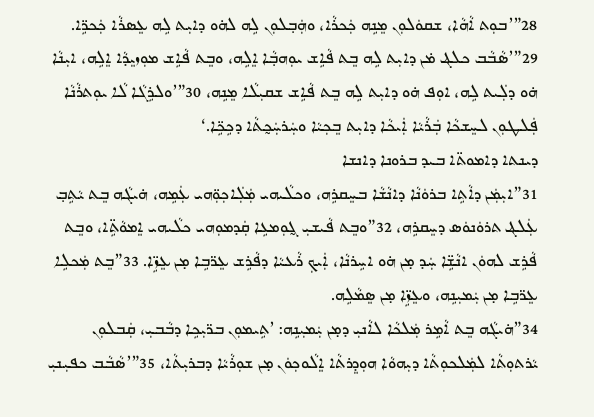28”’ܒܘܼܬ ܐܵܗܵܐ، ܫܩܘܿܠܘܼܢ ܡܸܢܹܗ ܟܲܟܪܵܐ، ܘܗܲܒ݂ܠܘܼܢ ܠܹܗ ܠܗ̇ܘ ܕܐܝܼܬ ܠܹܗ ܥܸܣܪܵܐ ܟܲܟܪܹ̈ܐ. 29”’ܣܵܒܵܒ ܟܠܔ ܡ̇ܢ ܕܐܝܼܬ ܠܹܗ ܒܸܬ ܦܵܐܹܫ ܝܘܼܗܒ݂ܵܐ ܐܸܠܹܗ، ܘܒܸܬ ܦܵܐܹܫ ܡܘܼܙܝܸܕܵܐ ܐܸܠܹܗ، ܐܝܼܢܵܐ ܗ̇ܘ ܕܠܲܝܬ ܠܹܗ، ܐܘܼܦ ܗ̇ܘ ܕܐܝܼܬ ܠܹܗ ܒܸܬ ܦܵܐܹܫ ܫܩܝܼܠܵܐ ܡܸܢܹܗ، 30”’ܘܠܪܹܓܵܐ ܠܵܐ ܝܘܼܬܪܵܢܵܐ ܦܲܠܛܘܼܢ ܠܚܸܫܟܵܐ ܒܲܪܵܝܵܐ ܐܲܝܟܵܐ ܕܐܝܼܬ ܒܸܟ݂ܝܵܐ ܘܚܲܪܚܲܟ̰ܬܵ‌ܐ ܕܟܹܟܹ̈ܐ.‘
ܕܝܢܬ‌ܐ ܕܐܡܘܬ̈‌ܐ ܒܝܕ ܒܪܘܢܐ ܕܐܢܫܐ
31”ܐܝܼܡܲܢ ܕܐܵܬܹ‌ܐ ܒܪܘܿܢܵܐ ܕܐܢܵܫܵܐ ܒܚܸܩܪܹܗ، ܘܟܠܵܝܗ‌ܝ ܡܲܠܲܐܟ݂ܘܼ̈ܗ‌ܝ ܥܲܡܹܗ، ܗ̇ܝܓܵܗ ܒܸܬ ܝܵܬܹܒ݂ ܥܲܠܔ ܬܪܘܿܢܘܿܣ ܕܚܸܩܪܹܗ، 32”ܘܒܸܬ ܦܵܝܫܝܼ ܓ̰ܘܼܡܥܹܐ ܩܲܕܡܘܼܗ‌ܝ ܟܠܵܝܗ‌ܝ ܐܸܡܘܵܬܹ̈‌ܐ، ܘܒܸܬ ܦܵܪܹܫ ܠܗܘܿܢ ܐܢܵܫܹ̈ܐ ܚܲܕ ܡ̣ܢ ܗ̇ܘ ܐܚܹܪܢܵܐ، ܐܲܝܟ݂ ܪܵܥܝܵܐ ܕܦܵܪܹܫ ܥܸܪ̈ܒܹܐ ܡ̣ܢ ܥܸܙܹ̈ܐ. 33”ܒܸܬ ܡܲܟܠܹܐ ܥܸܪ̈ܒܹܐ ܡ̣ܢ ܝܲܡܝܼܢܹܗ، ܘܥܸܙܹ̈ܐ ܡ̣ܢ ܣܸܡܵܠܹܗ.
34”ܗ̇ܝܓܵܗ ܒܸܬ ܐܵܡܹܪ ܡܲܠܟܵܐ ܠܐܵܢܝܼ ܕܡ̣ܢ ܝܲܡܝܼܢܹܗ: ’ܬܹܝܡܘܼܢ ܒܪ̈ܝܼܟܹܐ ܕܒܵܒܝܼ، ܩܲܒܠܘܼܢ ܝܵܪܬܘܼܬܵ‌ܐ ܠܡܲܠܟܘܼܬܵ‌ܐ ܕܝܼܗܘܵܐ ܗܘܼܕܸܪܬܵ‌ܐ ܐܸܠܵܘܟ݂ܘܿܢ ܡ̣ܢ ܫܘܼܪܵܝܵܐ ܕܒܪܝܼܬܵ‌ܐ، 35”’ܣܵܒܵܒ ܟܦܝܼܢܝܼ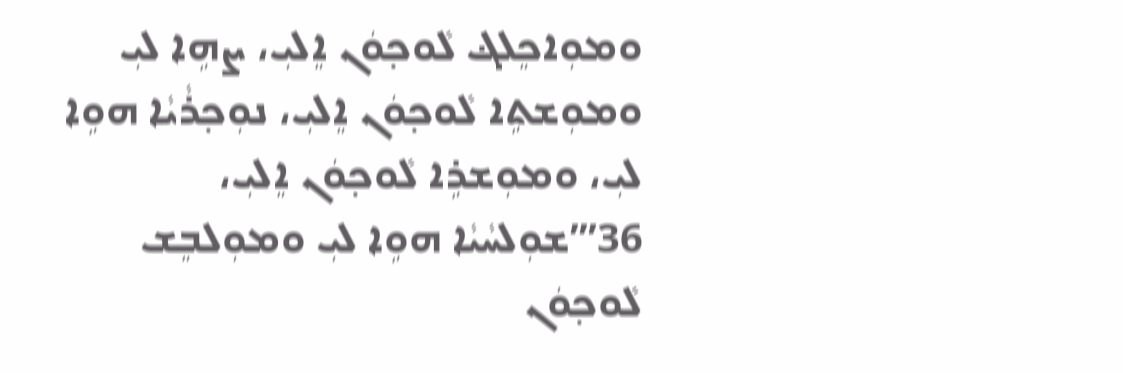ܘܡܘܼܐܟܸܠܔ ܠܵܘܟ݂ܘܿܢ ܐܸܠܝܼ، ܨܗܹܐ ܠܝܼ ܘܡܘܼܫܬܹ‌ܐ ܠܵܘܟ݂ܘܿܢ ܐܸܠܝܼ، ܢܘܼܟ݂ܪܵܝܵܐ ܗܘܹܐ ܠܝܼ، ܘܡܘܼܫܪܹܐ ܠܵܘܟ݂ܘܿܢ ܐܸܠܝܼ، 36”’ܫܘܼܠܚܵܝܵܐ ܗܘܹܐ ܠܝܼ ܘܡܘܼܠܒܸܫ ܠܵܘܟ݂ܘܿܢ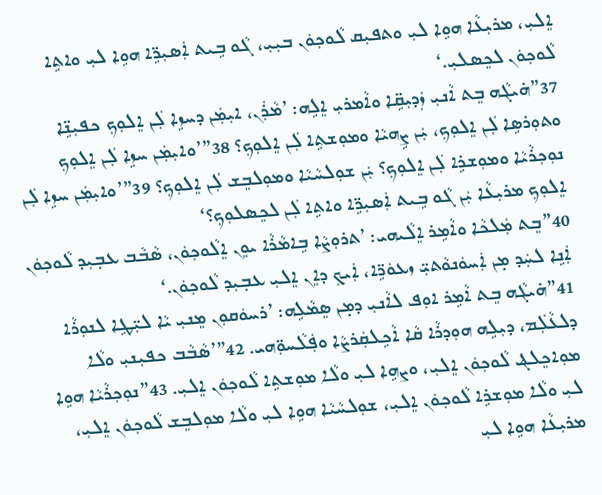ܐܸܠܝܼ، ܡܪܝܼܥܵܐ ܗܘܹܐ ܠܝܼ ܘܬܦܝܼܩ ܠܵܘܟ݂ܘܿܢ ܒܝܼܝܼ، ܓܵܘ ܒܹܝܬ ܐܲܣܝܼܪܹ̈ܐ ܗܘܹܐ ܠܝܼ ܘܐܬܹ‌ܐ ܠܵܘܟ݂ܘܿܢ ܠܟܸܣܠܝܼ.‘
37”ܗ̇ܝܓܵܗ ܒܸܬ ܐܵܢܝܼ ܙܲܕܝܼܩܹ̈ܐ ܘܐܵܡܪܝܼ ܐܸܠܹܗ: ’ܡܵܪܲܢ، ܐܝܼܡܲܢ ܕܚܙܹܐ ܠܲܢ ܐܸܠܘܼܟ݂ ܟܦܝܼܢܹ̈ܐ ܘܬܘܼܪܣܹܐ ܠܲܢ ܐܸܠܘܼܟ݂، ܝܲܢ ܨܹܗܝܵܐ ܘܡܘܼܫܬܹ‌ܐ ܠܲܢ ܐܸܠܘܼܟ݂؟ 38”’ܘܐܝܼܡܲܢ ܚܙܹܐ ܠܲܢ ܐܸܠܘܼܟ݂ ܢܘܼܟ݂ܪܵܝܵܐ ܘܡܘܼܫܪܹܐ ܠܲܢ ܐܸܠܘܼܟ݂؟ ܝܲܢ ܫܘܼܠܚܵܝܵܐ ܘܡܘܼܠܒܸܫ ܠܲܢ ܐܸܠܘܼܟ݂؟ 39”’ܘܐܝܼܡܲܢ ܚܙܹܐ ܠܲܢ ܐܸܠܘܼܟ݂ ܡܪܝܼܥܵܐ ܝܲܢ ܓܵܘ ܒܹܝܬ ܐܲܣܝܼܪܹ̈ܐ ܘܐܬܹ‌ܐ ܠܲܢ ܠܟܸܣܠܘܼܟ݂؟‘
40”ܒܸܬ ܡܲܠܟܵܐ ܘܐܵܡܹܪ ܐܸܠܵܝܗ‌ܝ: ’ܬܪܘܼܨܵܐ ܒܹܐܡܵܪܵܐ ܝܘܸܢ ܐܸܠܵܘܟ݂ܘܿܢ، ܣܵܒܵܒ ܥܒ݂ܝܼܕ ܠܵܘܟ݂ܘܿܢ ܐܲܢܹܐ ܠܚܲܕ ܡ̣ܢ ܐܲܚܘܿܢܘܵܬ‌ܝܼ̈ ܙܥܘܿܪܹ̈ܐ، ܐܲܝܟ݂ ܕܐܸܢ ܐܸܠܝܼ ܥܒ݂ܝܼܕ ܠܵܘܟ݂ܘܿܢ.‘
41”ܗ̇ܝܓܵܗ ܒܸܬ ܐܵܡܹܪ ܐܘܼܦ ܠܐܵܢܝܼ ܕܡ̣ܢ ܣܸܡܵܠܹܗ: ’ܪܚܘܿܩܘܼܢ ܡܸܢܝܼ ܝܵܐ ܠܝܼ̈ܛܹܐ ܠܢܘܼܪܵܐ ܕܠܥܵܠܲܡ، ܕܝܼܠܹܗ ܗܘܼܕܪܵܐ ܩܵܐ ܐܵܟܹܠܩܲܪܨܵܐ ܘܦܲܠܵܚܘܼ̈ܗ‌ܝ. 42”’ܣܵܒܵܒ ܟܦܝܼܢܝܼ ܘܠܵܐ ܡܘܼܐܟܸܠܔ ܠܵܘܟ݂ܘܿܢ ܐܸܠܝܼ، ܘܨܗܹܐ ܠܝܼ ܘܠܵܐ ܡܘܼܫܬܹ‌ܐ ܠܵܘܟ݂ܘܿܢ ܐܸܠܝܼ. 43”ܢܘܼܟ݂ܪܵܝܵܐ ܗܘܹܐ ܠܝܼ ܘܠܵܐ ܡܘܼܫܪܹܐ ܠܵܘܟ݂ܘܿܢ ܐܸܠܝܼ، ܫܘܼܠܚܵܝܵܐ ܗܘܹܐ ܠܝܼ ܘܠܵܐ ܡܘܼܠܒܸܫ ܠܵܘܟ݂ܘܿܢ ܐܸܠܝܼ، ܡܪܝܼܥܵܐ ܗܘܹܐ ܠܝܼ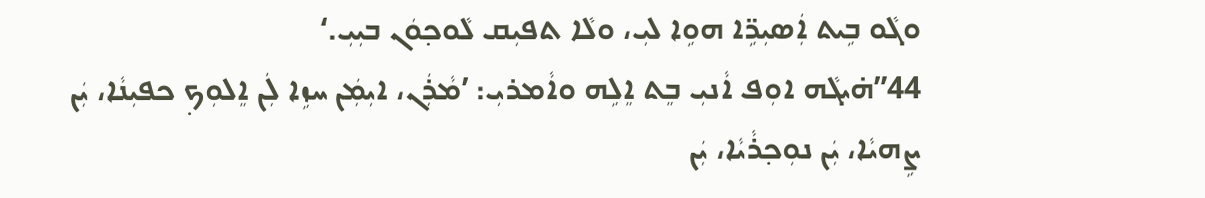ܘܓܵܘ ܒܹܝܬ ܐܲܣܝܼܪܹ̈ܐ ܗܘܹܐ ܠܝܼ، ܘܠܵܐ ܬܦܝܼܩ ܠܵܘܟ݂ܘܿܢ ܒܝܼܝܼ.‘
44”ܗ̇ܝܓܵܗ ܐܘܼܦ ܐܵܢܝܼ ܒܸܬ ܐܸܠܹܗ ܘܐܵܡܪܝܼ: ’ܡܵܪܲܢ، ܐܝܼܡܲܢ ܚܙܹܐ ܠܲܢ ܐܸܠܘܼܟ݂ ܟܦܝܼܢܵܐ، ܝܲܢ ܨܹܗܝܵܐ، ܝܲܢ ܢܘܼܟ݂ܪܵܝܵܐ، ܝܲܢ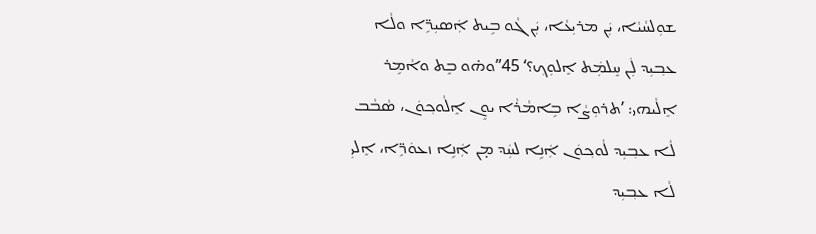ܫܘܼܠܚܵܝܵܐ، ܝܲܢ ܡܪܝܼܥܵܐ، ܝܲܢ ܓܵܘ ܒܹܝܬ ܐܲܣܝܼܪܹ̈ܐ ܘܠܵܐ ܥܒ݂ܝܼܕ ܠܲܢ ܚܸܠܡܲܬ ܐܸܠܘܼܟ݂؟‘ 45”ܘܗ̇ܘ ܒܸܬ ܘܐܵܡܹܪ ܐܸܠܵܝܗ‌ܝ: ’ܬܪܘܼܨܵܐ ܒܹܐܡܵܪܵܐ ܝܘܸܢ ܐܸܠܵܘܟ݂ܘܿܢ، ܣܵܒܵܒ ܠܵܐ ܥܒ݂ܝܼܕ ܠܵܘܟ݂ܘܿܢ ܐܲܢܹܐ ܠܚܲܕ ܡ̣ܢ ܐܲܢܹܐ ܙܥܘܿܪܹ̈ܐ، ܐܸܠܝܼ ܠܵܐ ܥܒ݂ܝܼܕ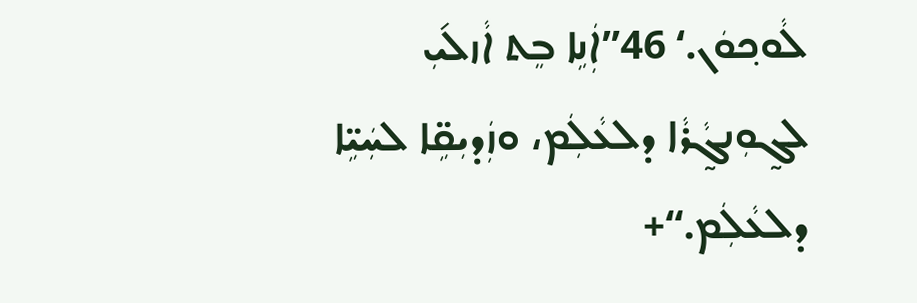ܠܵܘܟ݂ܘܿܢ.‘ 46”ܐܲܢܹܐ ܒܸܬ ܐܵܙܠ݇ܝܼ ܠܓ̰ܘܼܢܓ̰ܵܪܵܐ ܕܠܥܵܠܲܡ، ܘܙܲܕܝܼܩܹ̈ܐ ܠܚܲܝܹ̈ܐ ܕܠܥܵܠܲܡ.“+